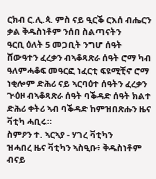ርክብ ር.ሊ.ጳ. ምስ ናይ ዒርቕ ርእሰ ብሔርን ቃል ቅዱስነቶም ንሰበ ስልጣናትን
ዓርቢ ዕለት 5 መጋቢት ንግሆ ሰዓት ሸውዓተን ፈረቃን ብኣቆጻጽራ ሰዓት ሮማ ካብ ዓለምሓቆፍ መዓርፎ ነፈርቲ ፍዩሚቺኖ ሮማ ነቂሎም ድሕሪ ናይ ኣርባዕተ ሰዓትን ፈረቃን ጒዕዞ ብኣቆጻጽራ ሰዓት ባቕዳድ ሰዓት ክልተ ድሕሪ ቀትሪ ኣብ ባቕዳድ ከምዝበጽሑን ዜና ቫቲካ ሓቢሩ።
ስምዖን ተ. ኣርኣያ - ሃገረ ቫቲካን
ዝሓበረ ዜና ቫቲካን ኣስዒቡ፥ ቅዱስነቶም ብናይ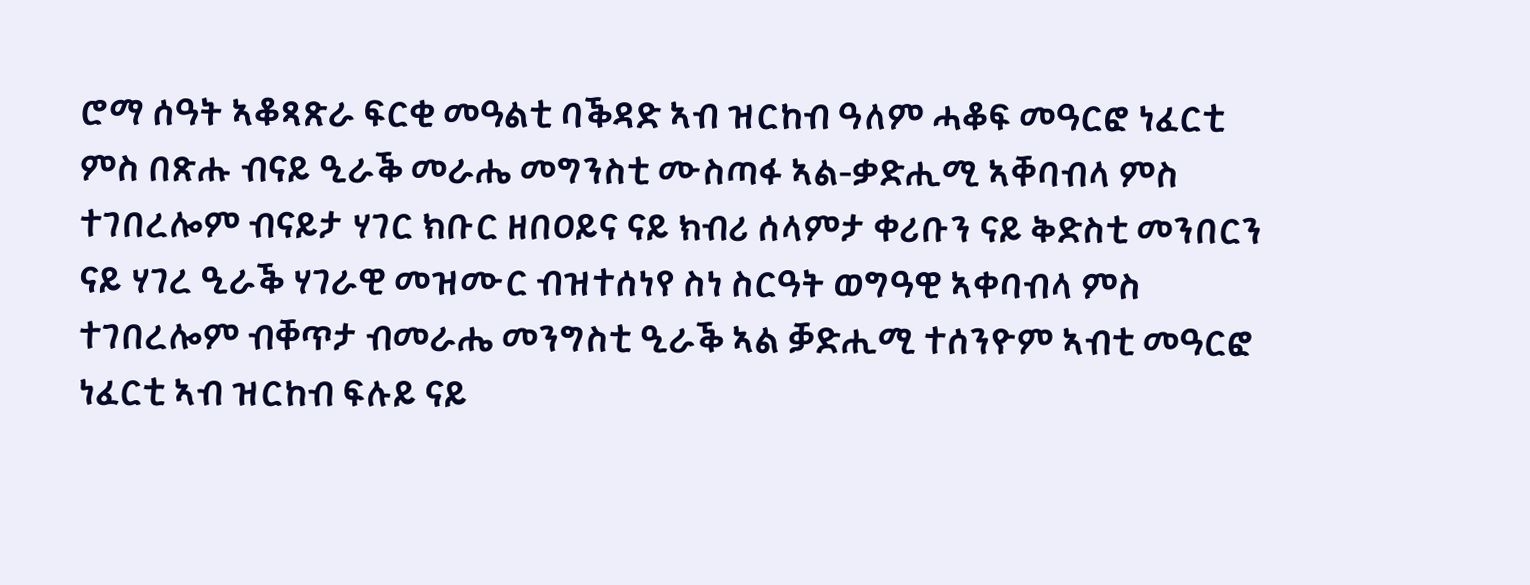ሮማ ሰዓት ኣቆጻጽራ ፍርቂ መዓልቲ ባቕዳድ ኣብ ዝርከብ ዓለም ሓቆፍ መዓርፎ ነፈርቲ ምስ በጽሑ ብናይ ዒራቕ መራሔ መግንስቲ ሙስጣፋ ኣል-ቃድሒሚ ኣቐባብላ ምስ ተገበረሎም ብናይታ ሃገር ክቡር ዘበዐይና ናይ ክብሪ ሰላምታ ቀሪቡን ናይ ቅድስቲ መንበርን ናይ ሃገረ ዒራቕ ሃገራዊ መዝሙር ብዝተሰነየ ስነ ስርዓት ወግዓዊ ኣቀባብላ ምስ ተገበረሎም ብቐጥታ ብመራሔ መንግስቲ ዒራቕ ኣል ቓድሒሚ ተሰንዮም ኣብቲ መዓርፎ ነፈርቲ ኣብ ዝርከብ ፍሉይ ናይ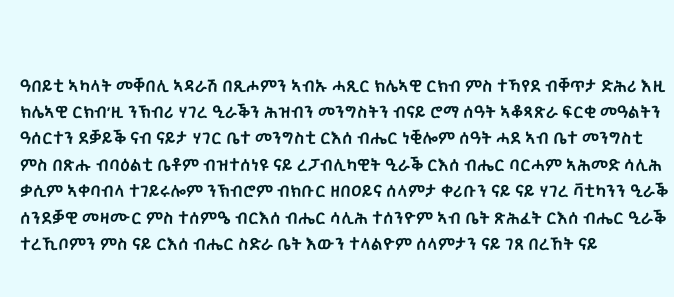ዓበይቲ ኣካላት መቐበሊ ኣዳራሽ በጺሖምን ኣብኡ ሓጺር ክሌኣዊ ርክብ ምስ ተኻየደ ብቐጥታ ድሕሪ እዚ ክሌኣዊ ርክብ’ዚ ንኽብሪ ሃገረ ዒራቕን ሕዝብን መንግስትን ብናይ ሮማ ሰዓት ኣቆጻጽራ ፍርቂ መዓልትን ዓሰርተን ደቓይቕ ናብ ናይታ ሃገር ቤተ መንግስቲ ርእሰ ብሔር ነቒሎም ሰዓት ሓደ ኣብ ቤተ መንግስቲ ምስ በጽሑ ብባዕልቲ ቤቶም ብዝተሰነዩ ናይ ረፓብሊካዊት ዒራቕ ርእሰ ብሔር ባርሓም ኣሕመድ ሳሊሕ ቃሲም ኣቀባብላ ተገይሩሎም ንኽብሮም ብክቡር ዘበዐይና ሰላምታ ቀሪቡን ናይ ናይ ሃገረ ቫቲካንን ዒራቕ ሰንደቓዊ መዛሙር ምስ ተሰምዔ ብርእሰ ብሔር ሳሊሕ ተሰንዮም ኣብ ቤት ጽሕፈት ርእሰ ብሔር ዒራቕ ተረኺቦምን ምስ ናይ ርእሰ ብሔር ስድራ ቤት እውን ተላልዮም ሰላምታን ናይ ገጸ በረኸት ናይ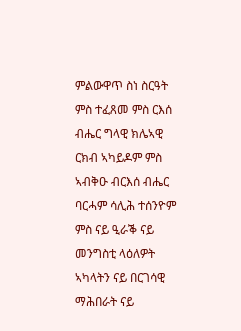ምልውዋጥ ስነ ስርዓት ምስ ተፈጸመ ምስ ርእሰ ብሔር ግላዊ ክሌኣዊ ርክብ ኣካይዶም ምስ ኣብቅዑ ብርእሰ ብሔር ባርሓም ሳሊሕ ተሰንዮም ምስ ናይ ዒራቕ ናይ መንግስቲ ላዕለዎት ኣካላትን ናይ በርገሳዊ ማሕበራት ናይ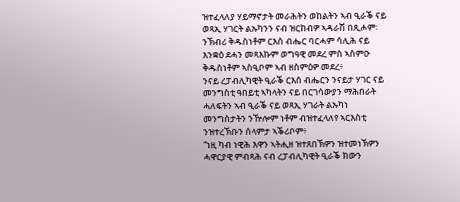ዝተፈላለያ ሃይማኖታት መራሕትን ወከልትን ኣብ ዒራቕ ናይ ወጻኢ ሃገርት ልኡካንን ናብ ዝርከብዎ ኣዳራሽ በጺሖም፡ ንኽብሪ ቅዱስነቶም ርእሰ ብሔር ባርሓም ሳሊሕ ናይ እንቋዕ ደሓን መጻእኩም ወግዓዊ መደረ ምስ ኣስምዑ ቅዱስነቶም ኣስዒቦም ኣብ ዘስምዕዎ መደረ፥
ንናይ ረፓብሊካዊት ዒራቕ ርእሰ ብሔርን ንናይታ ሃገር ናይ መንግስቲ ዓበይቲ ኣካላትን ናይ በርገሳውያን ማሕበራት ሓለፍትን ኣብ ዒራቕ ናይ ወጻኢ ሃገራት ልኡካነ መንግስታትን ንዅሎም ነቶም ብዝተፈላለየ ኣርእስቲ ንዝተረኽቡን ሰላምታ ኣቕሪቦም፥
“ነዚ ካብ ነዊሕ እዋን ኣትሒዘ ዝተጸበኽዎን ዝተመነኽዎን ሓዋርያዊ ምብጻሕ ናብ ረፓብሊካዊት ዒራቕ ክውን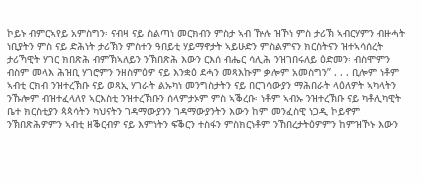ኮይኑ ብምርኣየይ አምስግን፡ ናብዛ ናይ ስልጣነ መርክብን ምስታ ኣብ ዅሉ ዝኾነ ምስ ታሪኽ ኣብርሃምን ብዙሓት ነቢያትን ምስ ናይ ድሕነት ታሪኽን ምስተን ዓበይቲ ሃይማኖታት ኣይሁድን ምስልምናን ክርስትናን ዝተኣሳሰረት ታሪኻዊት ሃገር ክበጽሕ ብምኽኣለይን ንኽበጽሕ እውን ርእሰ ብሔር ሳሊሕ ንዝገበሩለይ ዕድመን፡ ብስሞምን ብስም መላእ ሕዝቢ ሃገሮምን ንዘስምዕዎ ናይ እንቋዕ ደሓን መጻእኩም ቃሎም አመስግን” . . . ቢሎም ነቶም ኣብቲ ርክብ ንዝተረኽቡ ናይ ወጻኢ ሃገራት ልኡካነ መንግስታትን ናይ በርገሳውያን ማሕበራት ላዕለዎት ኣካላትን ንኹሎም ብዝተፈላለየ ኣርእስቲ ንዝተረኽቡን ሰላምታኦም ምስ ኣቕረቡ፡ ነቶም ኣብኡ ንዝተረኽቡ ናይ ካቶሊካዊት ቤተ ክርስቲያን ጳጳሳትን ካህናትን ገዳማውያንን ገዳማውያንትን እውን ከም መንፈስዊ ነጋዲ ኮይኖም ንኽበጽሕዎምን ኣብቲ ዘቕርብዎ ናይ እምነትን ፍቕርን ተስፋን ምስክርነቶም ንኸበረታትዕዎምን ከምዝኾኑ እውን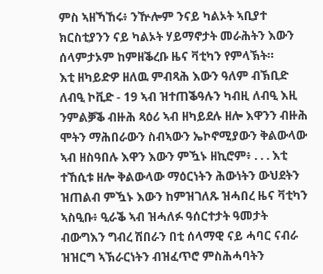ምስ ኣዘኻኸሩ፥ ንዅሎም ንናይ ካልኦት ኣቢያተ ክርስቲያንን ናይ ካልኦት ሃይማኖታት መራሕትን እውን ሰላምታኦም ከምዘቕረቡ ዜና ቫቲካን የምላኽት።
እቲ ዘካይድዎ ዘለዉ ምብጻሕ እውን ዓለም ብኽቢድ ለብዒ ኮቪድ - 19 ኣብ ዝተጠቕዓሉን ካብዚ ለብዒ እዚ ንምልቓቕ ብዙሕ ጻዕሪ ኣብ ዘካይደሉ ዘሎ እዋንን ብዙሕ ሞትን ማሕበራውን ስብኣውን ኤኮኖሚያውን ቅልውላው ኣብ ዘስዓበሉ እዋን እውን ምዃኑ ዘኪሮም፥ . . . እቲ ተኸሲቱ ዘሎ ቅልውላው ማዕርነትን ሕውነትን ውህደትን ዝጠልብ ምዃኑ እውን ከምዝገለጹ ዝሓበረ ዜና ቫቲካን ኣስዒቡ፥ ዒራቕ ኣብ ዝሓለፉ ዓሰርተታት ዓመታት ብውግእን ግብረ ሽበራን በቲ ሰላማዊ ናይ ሓባር ናብራ ዝዝርግ ኣኽራርነትን ብዝፈጥሮ ምስሕሓባትን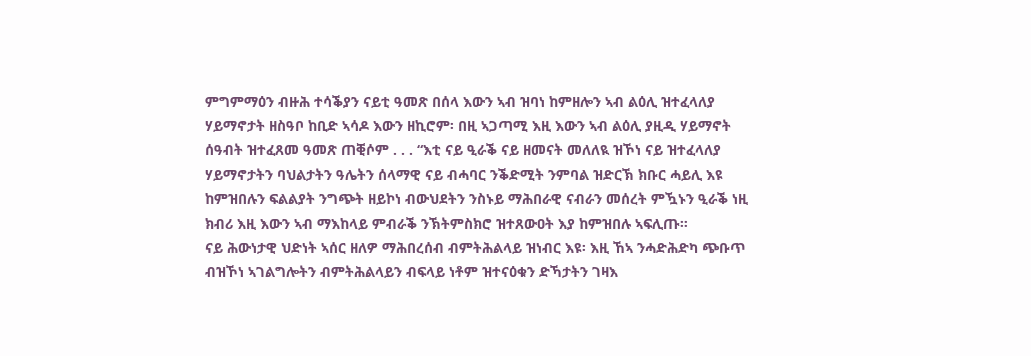ምግምማዕን ብዙሕ ተሳቕያን ናይቲ ዓመጽ በሰላ እውን ኣብ ዝባነ ከምዘሎን ኣብ ልዕሊ ዝተፈላለያ ሃይማኖታት ዘስዓቦ ከቢድ ኣሳዶ እውን ዘኪሮም፡ በዚ ኣጋጣሚ እዚ እውን ኣብ ልዕሊ ያዚዲ ሃይማኖት ሰዓብት ዝተፈጸመ ዓመጽ ጠቒሶም . . . “እቲ ናይ ዒራቕ ናይ ዘመናት መለለዪ ዝኾነ ናይ ዝተፈላለያ ሃይማኖታትን ባህልታትን ዓሌትን ሰላማዊ ናይ ብሓባር ንቕድሚት ንምባል ዝድርኽ ክቡር ሓይሊ እዩ ከምዝበሉን ፍልልያት ንግጭት ዘይኮነ ብውህደትን ንስኑይ ማሕበራዊ ናብራን መሰረት ምዃኑን ዒራቕ ነዚ ክብሪ እዚ እውን ኣብ ማእከላይ ምብራቕ ንኽትምስክሮ ዝተጸውዐት እያ ከምዝበሉ ኣፍሊጡ።
ናይ ሕውነታዊ ህድነት ኣሰር ዘለዎ ማሕበረሰብ ብምትሕልላይ ዝነብር እዩ፡ እዚ ኸኣ ንሓድሕድካ ጭቡጥ ብዝኾነ ኣገልግሎትን ብምትሕልላይን ብፍላይ ነቶም ዝተናዕቁን ድኻታትን ገዛእ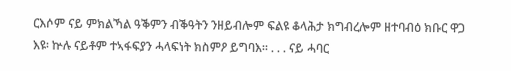ርእሶም ናይ ምክልኻል ዓቕምን ብቕዓትን ንዘይብሎም ፍልዩ ቆላሕታ ክግብረሎም ዘተባብዕ ክቡር ዋጋ እዩ፡ ኵሉ ናይቶም ተኣፋፍያን ሓላፍነት ክስምዖ ይግባእ። . . . ናይ ሓባር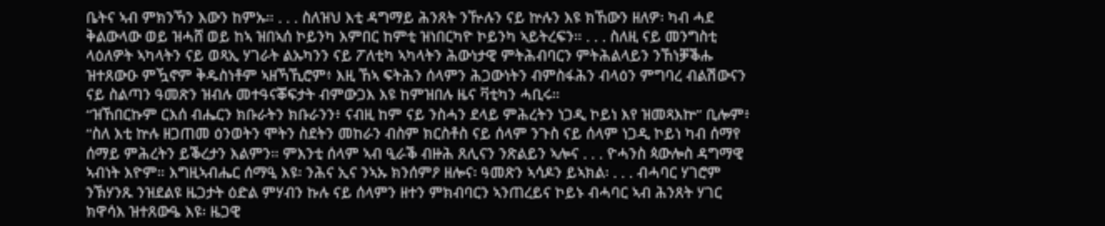ቤትና ኣብ ምክንኻን እውን ከምኡ። . . . ስለዝህ እቲ ዳግማይ ሕንጸት ንዅሉን ናይ ኵሉን እዩ ክኸውን ዘለዎ፡ ካብ ሓደ ቅልውላው ወይ ዝሓሸ ወይ ከኣ ዝበኣሰ ኮይንካ እምበር ከምቲ ዝነበርካዮ ኮይንካ ኣይትረፍን። . . . ስለዚ ናይ መንግስቲ ላዕለዎት ኣካላትን ናይ ወጻኢ ሃገራት ልኡካንን ናይ ፖለቲካ ኣካላትን ሕውነታዊ ምትሕብባርን ምትሕልላይን ንኸነቓቕሑ ዝተጸውዑ ምዃኖም ቅዱስነቶም ኣዘኻኺሮም፥ እዚ ኸኣ ፍትሕን ሰላምን ሕጋውነትን ብምስፋሕን ብላዕን ምግባረ ብልሽውናን ናይ ስልጣን ዓመጽን ዝብሉ መተዓናቖፍታት ብምውጋእ እዩ ከምዝበሉ ዜና ቫቲካን ሓቢሩ።
“ዝኸበርኩም ርእሰ ብሔርን ክቡራትን ክቡራንን፥ ናብዚ ከም ናይ ንስሓን ደላይ ምሕረትን ነጋዲ ኮይነ እየ ዝመጻእኵ” ቢሎም፥ “ስለ እቲ ኵሉ ዘጋጠመ ዕንወትን ሞትን ስደትን መከራን ብስም ክርስቶስ ናይ ሰላም ንጉስ ናይ ሰላም ነጋዲ ኮይነ ካብ ሰማየ ሰማይ ምሕረትን ይቕረታን እልምን። ምእንቲ ሰላም ኣብ ዒራቕ ብዙሕ ጸሊናን ንጽልይን ኣሎና . . . ዮሓንስ ጳውሎስ ዳግማዊ ኣብነት እዮም። እግዚኣብሔር ሰማዒ እዩ፡ ንሕና ኢና ንኣኡ ክንሰምዖ ዘሎና፡ ዓመጽን ኣሳዶን ይኣክል፡ . . . ብሓባር ሃገሮም ንኽሃንጹ ንዝደልዩ ዜጋታት ዕድል ምሃብን ኩሉ ናይ ሰላምን ዘተን ምክብባርን ኣንጠረይና ኮይኑ ብሓባር ኣብ ሕንጸት ሃገር ክዋሳእ ዝተጸውዔ እዩ፡ ዜጋዊ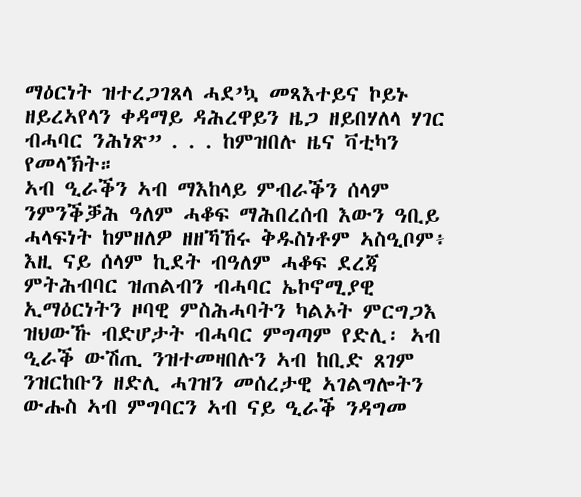ማዕርነት ዝተረጋገጸላ ሓደ’ኳ መጻእተይና ኮይኑ ዘይረኣየላን ቀዳማይ ዳሕረዋይን ዜጋ ዘይበሃለላ ሃገር ብሓባር ንሕነጽ” . . . ከምዝበሉ ዜና ቫቲካን የመላኽት።
ኣብ ዒራቕን ኣብ ማእከላይ ምብራቕን ሰላም ንምንቕቓሕ ዓለም ሓቆፍ ማሕበረሰብ እውን ዓቢይ ሓላፍነት ከምዘለዎ ዘዘኻኸሩ ቅዱስነቶም ኣስዒቦም፥ እዚ ናይ ሰላም ኪደት ብዓለም ሓቆፍ ደረጃ ምትሕብባር ዝጠልብን ብሓባር ኤኮኖሚያዊ ኢማዕርነትን ዞባዊ ምስሕሓባትን ካልኦት ምርግጋእ ዝህውኹ ብድሆታት ብሓባር ምግጣም የድሊ፡ ኣብ ዒራቕ ውሽጢ ንዝተመዛበሉን ኣብ ከቢድ ጸገም ንዝርከቡን ዘድሊ ሓገዝን መሰረታዊ ኣገልግሎትን ውሑስ ኣብ ምግባርን ኣብ ናይ ዒራቕ ንዳግመ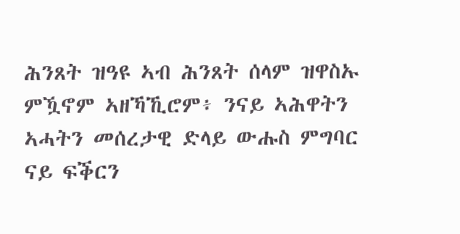ሕንጸት ዝዓዩ ኣብ ሕንጸት ሰላም ዝዋስኡ ምዃኖም ኣዘኻኺሮም፥ ንናይ ኣሕዋትን ኣሓትን መሰረታዊ ድላይ ውሑስ ምግባር ናይ ፍቕርን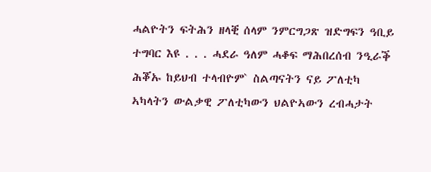ሓልዮትን ፍትሕን ዘላቒ ሰላም ንምርግጋጽ ዝድግፍን ዓቢይ ተግባር እዩ . . . ሓደራ ዓለም ሓቆፍ ማሕበረሰብ ንዒራቕ ሕቖኡ ከይህብ ተላብዮም` ስልጣናትን ናይ ፖለቲካ ኣካላትን ውልቃዊ ፖለቲካውን ህልዮኣውን ረብሓታት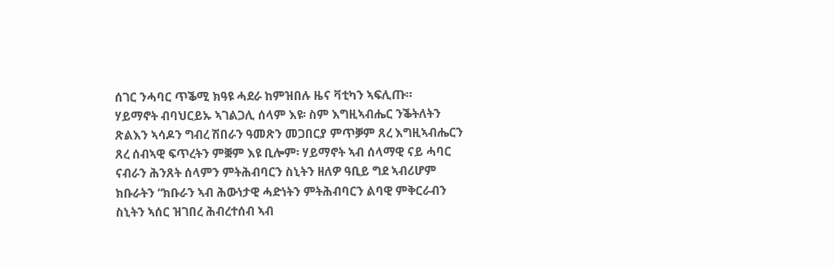ሰገር ንሓባር ጥቕሚ ክዓዩ ሓደራ ከምዝበሉ ዜና ቫቲካን ኣፍሊጡ።
ሃይማኖት ብባህርይኡ ኣገልጋሊ ሰላም እዩ፡ ስም እግዚኣብሔር ንቕትለትን ጽልእን ኣሳዶን ግብረ ሽበራን ዓመጽን መጋበርያ ምጥቓም ጸረ እግዚኣብሔርን ጸረ ሰብኣዊ ፍጥረትን ምቛም እዩ ቢሎም፡ ሃይማኖት ኣብ ሰላማዊ ናይ ሓባር ናብራን ሕንጸት ሰላምን ምትሕብባርን ስኒትን ዘለዎ ዓቢይ ግደ ኣብሪሆም ክቡራትን “ክቡራን ኣብ ሕውነታዊ ሓድነትን ምትሕብባርን ልባዊ ምቅርራብን ስኒትን ኣሰር ዝገበረ ሕብረተሰብ ኣብ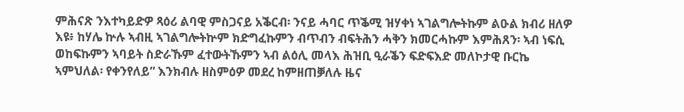ምሕናጽ ንእተካይድዎ ጻዕሪ ልባዊ ምስጋናይ አቕርብ፡ ንናይ ሓባር ጥቕሚ ዝሃቀነ ኣገልግሎትኩም ልዑል ክብሪ ዘለዎ እዩ፥ ከሃሌ ኵሉ ኣብዚ ኣገልግሎትኵም ክድግፈኩምን ብጥብን ብፍትሕን ሓቅን ክመርሓኩም እምሕጸን፡ ኣብ ነፍሲ ወከፍኩምን ኣባይት ስድራኹም ፈተውትኹምን ኣብ ልዕሊ መላእ ሕዝቢ ዒራቕን ፍድፍእድ መለኮታዊ ቡርኬ ኣምህለል፡ የቀንየለይ” እንክብሉ ዘስምዕዎ መደረ ከምዘጠቓለሉ ዜና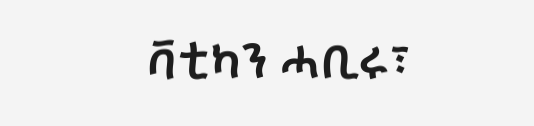ቫቲካን ሓቢሩ፣